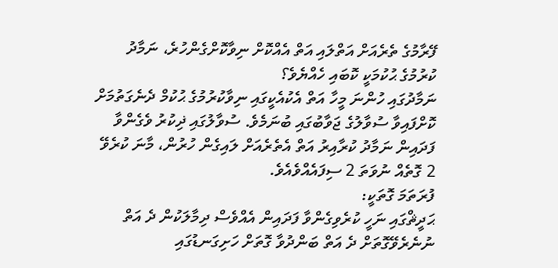ފޭރާމުގެ ތެރެއަށް އަތްލައި އަތް އެއްކޮށް ނިވާކޮށްގެންހުރެ، ނަމާދު ކުރުމުގެ ޙުކުމަކީ ކޮބައި ހެއްޔެވެ؟
ނަމާދުގައި ހުންނަ މީހާ އަތް އެކުއެކީގައި ނިވާކުރުމުގެ ޙުކުމް ދެނެގަތުމަށް ކޮށްފައިވާ ސުވާލުގެ ޖަވާބުގައި ބުނަމެވެ. ސުވާލުގައި ޛިކުރު ވެގެންވާ ފަދައިން ނަމާދު ކުރާއިރު އަތް އެތެރެއަށް ލައިގެން ހުރުން، މާނަ ކުރެވޭ 2 ގޮތެއް ނުވަތަ 2 ސިފައެއްވެއެވެ.
ފުރަތަމަ ގޮތަކީ:
ޙަދީޘްގައި ނަހީ ކުރެވިގެންވާ ފަދައިން އެއްވެސް ދިމާލަކުން ދެ އަތް ނުނެރެވޭގޮތަށް ދެ އަތް ބަންދުވާ ގޮތަށް ހަށިގަނޑުގައި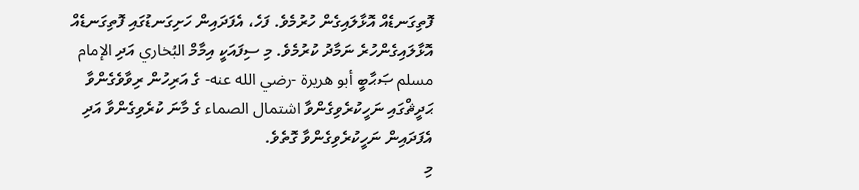ފޮތިގަނޑެއް އޮޅާލައިގެން ހުރުމެވެ. ފަހެ، އެފަދައިން ހަށިގަނޑުގައި ފޮތިގަނޑެއް އޮޅާލައިގެންހުރެ ނަމާދު ކުރުމެވެ. މި ސިފައަކީ އިމާމް البُخاري އަދި الإمام مسلم ޞަޙާބީ أبو هريرة -رضي الله عنه- ގެ އަރިހުން ރިވާވެގެންވާ ޙަދީޘްގައި ނަހީކުރެވިގެންވާ اشتمال الصماء ގެ މާނަ ކުރެވިގެންވާ އަދި އެފަދައިން ނަހީކުރެވިގެންވާ ގޮތެވެ.
މި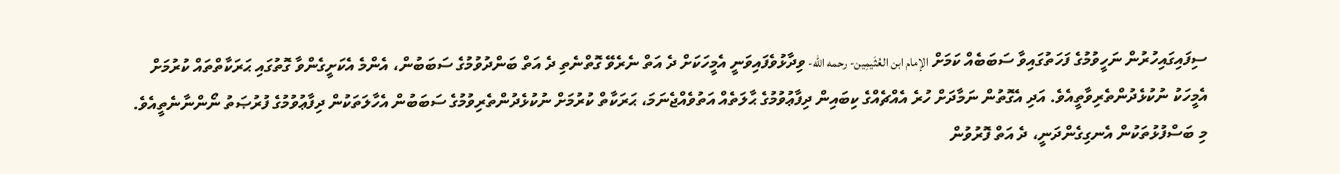ސިފައިގައިހުރުން ނަހީވުމުގެ ފަހަތުގައިވާ ސަބަބެއް ކަމަށް الإمام ابن العُثَيمِين- رحمه الله- ވިދާޅުވެފައިވަނީ އެމީހަކަށް ދެ އަތް ނެރެވޭ ގޮތްނެތި ދެ އަތް ބަންދުވުމުގެ ސަބަބުން، އެންމެ އެކަށީގެންވާ ގޮތުގައި ޙަރަކާތްތައް ކުރުމަށް އެމީހަކު ނުކުޅެދުންތެރިވާތީއެވެ. އަދި އެގޮތުން ނަމާދަށް ހުރެ އެއްޗެއްގެ ކިބައިން ދިފާޢުވުމުގެ ޙާލަތެއް އަތުވެއްޖެނަމަ، ޙަރަކާތް ކުރުމަށް ނުކުޅެދުންތެރިވުމުގެ ސަބަބުން އެހާލަތަކުން ދިފާޢުވުމުގެ ފުރުޞަތު ނޯންނާނެތީއެވެ.
މި ބަސްފުޅުތަކުން އެނގިގެންދަނީ، ދެ އަތް ފޮރުވުން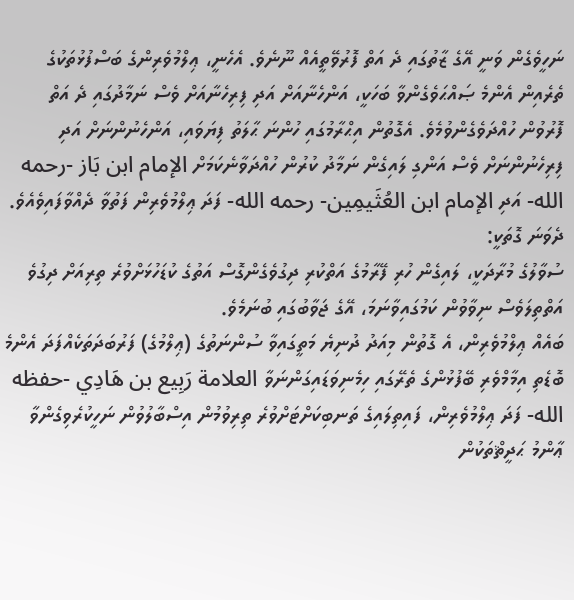ނަހީވެގެން ވަނީ އޭގެ ޒާތުގައި ދެ އަތް ފޮރުވޭތީއެއް ނޫނެވެ. އެހެނީ، ޢިލްމުވެރިންގެ ބަސްފުޅުތަކުގެ ތެރެއިން އެންމެ ޞައްޙަވެގެންވާ ބަހަކީ، އަންހެނާއަށް އަދި ފިރިހެނާއަށް ވެސް ނަމާދުގައި ދެ އަތް ފޮރުވުން ހުއްދަވެގެންވުމެވެ. އެގޮތުން އިޙްރާމުގައި ހުންނަ ޙާލަތު ފިޔަވައި، އަންހެނުންނަށް އަދި ފިރިހެނުންނަށް ވެސް އަންގި ލައިގެން ނަމާދު ކުރުން ހުއްދަވާނެކަމަށް الإمام ابن بَاز -رحمه الله- އަދި الإمام ابن العُثَيمِين- رحمه الله- ފަދަ ޢިލްމުވެރިން ފަތުވާ ދެއްވާފައިވެއެވެ.
ދެވަނަ ގޮތަކީ:
ސުވާލުގެ މުރާދަކީ، ލައިގެން ހުރި ފޭރާމުގެ އަތްކުރި ދިގުވެގެންގޮސް އަތުގެ ކުޑަހުޅަށްވުރެ ތިރިއަށް ދިގުވެ އަތްތިލަވެސް ނިވާވުން ކަމުގައިވާނަމަ، އޭގެ ޖަވާބުގައި ބުނަމެވެ.
ބައެއް ޢިލްމުވެރިން، އެ ގޮތުން މިއަދު ދުނިޔެ މަތީގައިވާ ސުންނަތުގެ (ޢިލްމުގެ) ފަރުބަދަތަކެއްފަދަ އެންމެ ބޮޑެތި އިމާމްވެރި ބޭފުޅުންގެ ތެރޭގައި ހިމެނިވަޑައިގަންނަވާ العلامة رَبِيع بن هَادِي -حفظه الله- ފަދަ ޢިލްމުވެރިން، ފައިތިލައިގެ ތަނބިކަށްޓަށްވުރެ ތިރިވުމުން އިސްބާލުވުން ނަހީކުރެވިގެންވާ ޢާންމު ޙަދީޘްތަކުން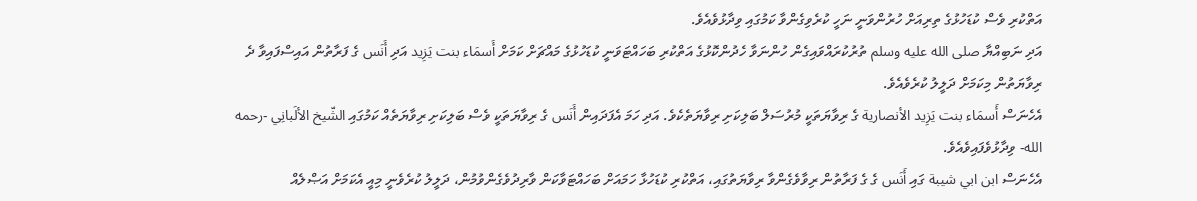އަތްކުރި ވެސް ކުޑަހުޅުގެ ތިރިއަށް ހުރުންވަނީ ނަހީ ކުރެވިގެންވާ ކަމުގައި ވިދާޅުވެއެވެ.
އަދި ނަބިއްޔާ صلى الله عليه وسلم ތުރުކުރައްވައިގެން ހުންނަވާ ހެދުންކޮޅުގެ އަތްކުރި ބަހައްޓަވަނީ ކުޑަހުޅުގެ މައްޗަށް ކަމަށް أَسمَاء بنت يَزِيد އަދި أَنَس ގެ ފަރާތުން އައިސްފައިވާ ދެ ރިވާޔަތުން މިކަމަށް ދަލީލު ކުރެވެއެވެ.
އެހެނަސް أَسمَاء بنت يَزِيد الأنصارية ގެ ރިވާޔަތަކީ މުރުސަލް ބަލިކަށި ރިވާޔަތެކެވެ. އަދި ހަމަ އެފަދައިން أَنَس ގެ ރިވާޔަތަކީ ވެސް ބަލިކަށި ރިވާޔަތެއް ކަމުގައި الشّيخ الألَبانِي -رحمه الله- ވިދާޅުވެފައިވެއެވެ.
އެހެނަސް ابن ابي شيبة ގައި أَنَس ގެ ގެ ފަރާތުން ރިވާވެގެންވާ ރިވާޔަތުގައި، އަތްކުރި ކުޑަހުޅާ ހަމައަށް ބަހައްޓަވާކަން ވާރިދުވެގެންވުމުން، ދަލީލު ކުރެވެނީ މިއީ އެކަމަށް އަޞްލެއް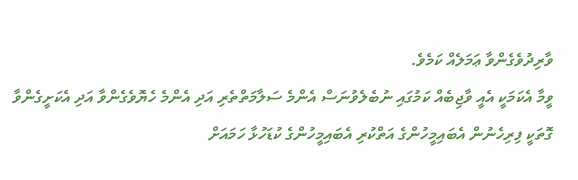ވާރިދުވެގެންވާ ޢަމަލެއް ކަމެވެ.
ވީމާ އެކަމަކީ އެއީ ވާޖިބެއް ކަމުގައި ނުބެލެވުނަސް އެންމެ ސަލާމަތްތެރި އަދި އެންމެ ހެޔޮވެގެންވާ އަދި އެކަށީގެންވާ ގޮތަކީ ފިރިހެނުން އެބައިމީހުންގެ އަތްކުރި އެބައިމީހުންގެ ކުޑަހުޅާ ހަމައަށް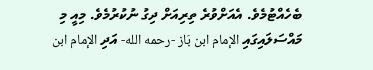ބެހެއްޓުމެވެ. އެއަށްވުރެ ތިރިއަށް ދިގު ނުކުރުމެވެ. މިއީ މި މައްސަލައިގައި الإمام ابن بَاز -رحمه الله- އަދި الإمام ابن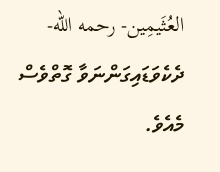العُثَيمِين- رحمه الله- ދެކެވަޑައިގަންނަވާ ގޮތްވެސް މެއެވެ.